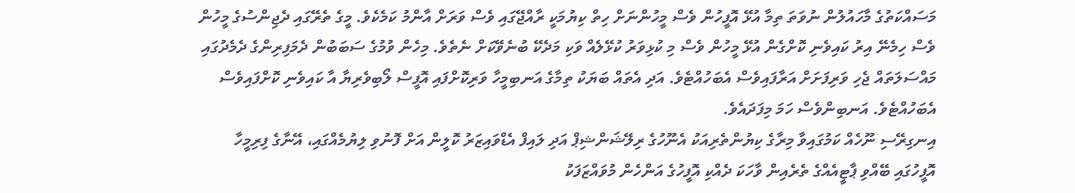މަސައްކަތުގެ މާހައުލުން ނުވަތަ ތިމާ އުޅޭ އޮފީހުން ވެސް މީހުންނަށް ހިތް ކިޔުމަކީ ރާއްޖޭގައި ވެސް ވަރަށް އާންމު ކަމެކެވެ. މީގެ ތެރޭގައި ދެޖިންސުގެ މީހުން ވެސް ހިމެނޭ އިރު ކައިވެނި ކޮށްގެން އުޅޭ މީހުން ވެސް މި ކުޅިވަރު ކުޅޭލެއް ވަކި މަދެކޭ ބުނެވޭކަށް ނެތެވެ. މިހެން ވުމުގެ ސަބަބުން ދެމަފިރިންގެ ދެމެދުގައި މައްސަލަތައް ޖެހި ވަރިފަށަށް އަރާފައިވެސް އެބަހުއްޓެވެ. އަދި އެތައް ބަޔަކު ތިމާގެ އަނބިމީހާ ވަރިކޮށްފައި އޮފީސް ލޯބިވެރިޔާ އާ ކައިވެނި ކޮށްފައިވެސް އެބަހުއްޓެވެ. އަނބިންވެސް ހަމަ މިފަދައެވެ.
އިނގިރޭސި ނޫހެއް ކަމުގައިވާ މިރާގެ ކިޔުންތެރިއަކު އެނޫހުގެ ރިލޭޝަންޝިޕް އަދި ލައިފް އެޑްވައިޒަރު ކޮލީން އަށް ފޮނުވި ލިޔުމެއްގައި، އޭނާގެ ފިރިމީހާ އޮފީހުގައި ބޭއްވި ޕާޓީއެއްގެ ތެރެއިން ވާހަކަ ދެއްކި އޮފީހުގެ އަންހެން މުވައްޒަފަކު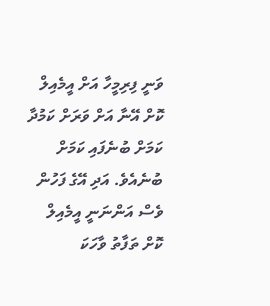ވަނީ ފިރިމީހާ އަށް އީމެއިލް ކޮށް އޭނާ އަށް ވަރަށް ކަމުދާ ކަމަށް ބުނެފައި ކަމަށް ބުނެއެވެ. އަދި އޭގެ ފަހުން ވެސް އަންނަނީ އީމެއިލް ކޮށް ތަފާތު ވާހަކަ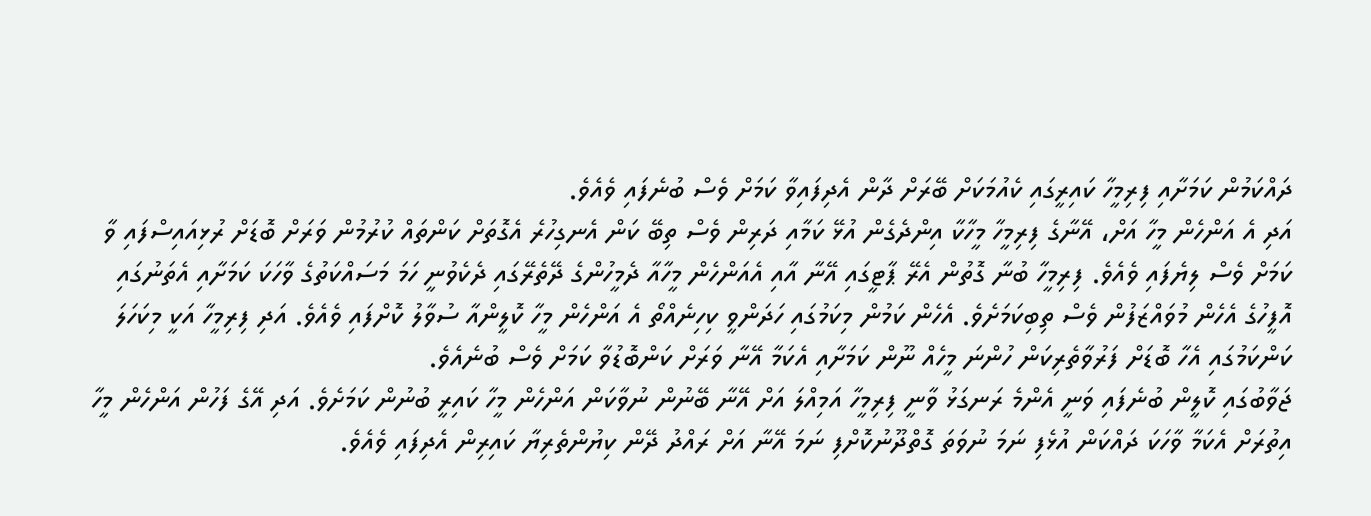ދައްކަމުން ކަމަށާއި ފިރިމީހާ ކައިރީގައި ކެއުމަކަށް ބޭރަށް ދާން އެދިފައިވާ ކަމަށް ވެސް ބުނެފައި ވެއެވެ.
އަދި އެ އަންހެން މީހާ އަށް، އޭނާގެ ފިރިމީހާ މީހާކާ އިންދެގެން އުޅޭ ކަމާއި ދަރިން ވެސް ތިބޭ ކަން އެނގިހުރެ އެގޮތަށް ކަންތައް ކުރުމުން ވަރަށް ބޮޑަށް ރުޅިއައިސްފައި ވާ ކަމަށް ވެސް ލިޔެފައި ވެއެވެ. ފިރިމީހާ ބުނާ ގޮތުން އެރޭ ޕާޓީގައި އޭނާ އާއި އެއަންހެން މީހާއާ ދެމީހުންގެ ދޭތެރޭގައި ދެކެވުނީ ހަމަ މަސައްކަތުގެ ވާހަކަ ކަމަށާއި އެތަނުގައި އޮފީހުގެ އެހެން މުވައްޒަފުން ވެސް ތިބިކަމަށެވެ. އެހެން ކަމުން މިކަމުގައި ހަދަންވީ ކިހިނެއްތޯ އެ އަންހެން މީހާ ކޮލީންއާ ސުވާލު ކޮށްފައި ވެއެވެ. އަދި ފިރިމީހާ އަކީ މިކަހަލަ ކަންކަމުގައި އެހާ ބޮޑަށް ފަރުވާތެރިކަން ހުންނަ މީހެއް ނޫން ކަމަށާއި އެކަމާ އޭނާ ވަރަށް ކަންބޮޑުވާ ކަމަށް ވެސް ބުނެއެވެ.
ޖަވާބުގައި ކޮލީން ބުނެފައި ވަނީ އެންމެ ރަނގަޅު ވާނީ ފިރިމީހާ އަމިއްލަ އަށް އޭނާ ބޭނުން ނުވާކަން އަންހެން މީހާ ކައިރީ ބުނުން ކަމަށެވެ. އަދި އޭގެ ފަހުން އަންހެން މީހާ އިތުރަށް އެކަމާ ވާހަކަ ދައްކަން އުޅެފި ނަމަ ނުވަތަ ގޮތްދޫނުކޮށްފި ނަމަ އޭނާ އަށް ރައްދު ދޭން ކިޔުންތެރިޔާ ކައިރިން އެދިފައި ވެއެވެ.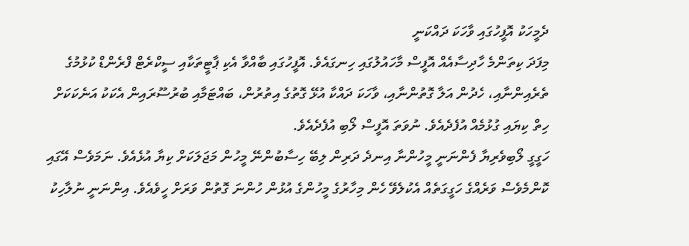ދެމީހަކު އޮފީހުގައި ވާހަކަ ދައްކަނީ
މިފަދަ ކިތަންމެ ހާދިސާއެއް އޮފީސް މާހައުލުގައި ހިނގައެވެ. އޮފީހުގައި ބާއްވާ އެކި ޕާޓީތަކާއި ސީކްރެޓް ފްރެންޑް ކުޅުމުގެ ތެރެއިންނާއި، ހެދުން އަލާ ގޮތުންނާއި، ވާހަކަ ދައްކާ އުޅޭ ގޮތުގެ އިތުރުން، ބައްޓަމާއި ބުރުސޫރައިން އެކަކު އަނެކަކަށް ހިތް ކިޔައި ގުޅުމެއް އުފެދެއެވެ. ނުވަތަ އޮފީސް ލޯބި އުފެދެއެވެ.
ހަގީގީ ލޯބިވެރިޔާ ފެންނަނީ މީހުންނާ އިނދެ ދަރިން ލިބޭ ހިސާބުންނޭ މީހުން މަޖަލަކަށް ކިޔާ އުޅެއެވެ. ނަމަވެސް އޭގައި ކޮންމެވެސް ވަރެއްގެ ހަގީގަތެއް އެކުލެވޭ ހެން މިހާރުގެ މީހުންގެ އުޅުން ހުންނަ ގޮތުން ވަރަށް ހީވެއެވެ. އިންނަނީ ނުލާހިކު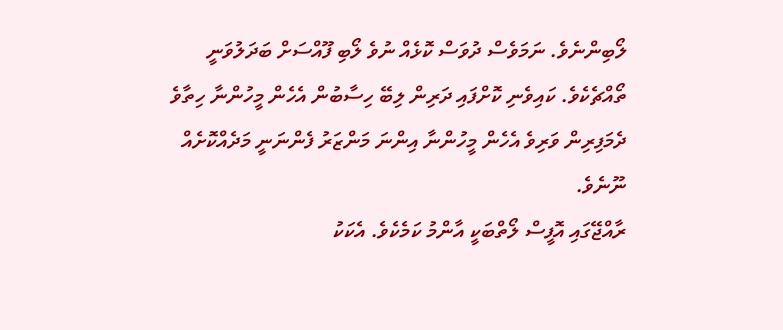ލޯބިންނެވެ. ނަމަވެސް ދުވަސް ކޮޅެއް ނުވެ ލޯބި ފޫއްސަށް ބަދަލުވަނީ ތޯއްޗެކެވެ. ކައިވެނި ކޮށްފައި ދަރިން ލިބޭ ހިސާބުން އެހެން މީހުންނާ ހިތާވެ ދެމަފިރިން ވަރިވެ އެހެން މީހުންނާ އިންނަ މަންޒަރު ފެންނަނީ މަދެއްކޮށެއް ނޫނެވެ.
ރާއްޖޭގައި އޮފީސް ލޯތްބަކީ އާންމު ކަމެކެވެ. އެކަކު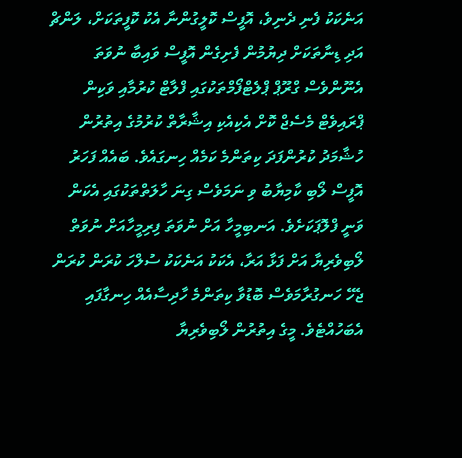އަނެކަކު ފެނި ދެނިވެ، އޮފީސް ކޮލީގުންނާ އެކު ކޮފީތަކަށް، ލަންޗް އަދި ޑިނާތަކަށް ދިޔުމުން ފެށިގެން އޮފީސް ވައިބާ ނުވަތަ އެނޫންވެސް ގްރޫޕް ޕްލެޓްފޯމްތަކުގައި ފްލާޓް ކުރުމާއި ވަކިން ޕްރައިވެޓް މެސެޖް ކޮށް އެކިއެކި އިޝާރާތް ކުރުމުގެ އިތުރުން ހުޝާމަދު ކުރުންފަދަ ކިތަންމެ ކަމެއް ހިނގައެވެ. ބައެއް ފަހަރު އޮފީސް ލޯބި ކާމިޔާބު ވި ނަމަވެސް ގިނަ ހާލަތްތަކުގައި އެކަން ވަނީ ފްލޮޕަކަށެވެ. އަނބިމީހާ އަށް ނުވަތަ ފިރިމީހާއަށް ނުވަތް ލޯބިވެރިޔާ އަށް ފަޅާ އަރާ، އެކަކު އަނެކަކު ސުލްހަ ކުރަން ކުރަން ޖެހޭ ހަނގުރާމަވެސް ބޮޑުވާ ކިތަންމެ ހާދިސާއެއް ހިނގާފައި އެބަހުއްޓެވެ. މީގެ އިތުރުން ލޯބިވެރިޔާ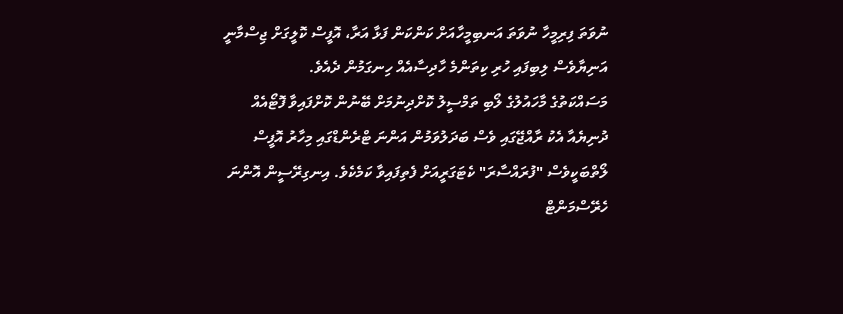ނުވަތަ ފިރިމީހާ ނުވަތަ އަނބިމީހާއަށް ކަންކަން ފަޅާ އަރާ، އޮފީސް ކޮލީގަށް ޖިސްމާނީ އަނިޔާވެސް ލިބިފައި ހުރި ކިތަންމެ ހާދިސާއެއް ހިނގަމުން ދެއެވެ.
މަސައްކަތުގެ މާހައުލުގެ ލޯބި ތަމްސީލު ކޮށްދިނުމަށް ބޭނުން ކޮށްފައިވާ ފޮޓޯއެއް
ދުނިޔެއާ އެކު ރާއްޖޭގައި ވެސް ބަދަލުވަމުން އަންނަ ޓްރެންޑްގައި މިހާރު އޮފީސް ލޯތްބަކީވެސް "ފުރައްސާރަ" ކެޓަގަރީއަށް ފެތިފައިވާ ކަމެކެވެ. އިނގިރޭސީން އޮންނަ ހެރޭސްމަންޓް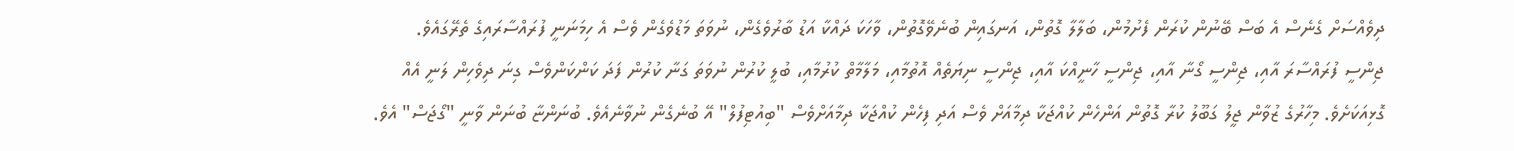ދިވެއްސަށް ގެނެސް އެ ބަސް ބޭނުން ކުރަން ފެށުމުން، ބަލާލާ ގޮތުން، އަނގައިން ބުނެވޭގޮތުން، ވާހަކަ ދައްކާ އަޑު ބާރުވެގެން، ނުވަތަ މަޑުވެގެން ވެސް އެ ހިމަނަނީ ފުރައްސާރައިގެ ތެރޭގައެވެ. ޖިންސީ ފުރައްސާރަ އާއި، ޖިންސީ ގޯނާ އާއި، ޖިންސީ ހާނީއްކަ އާއި، ޖިންސީ ނިޔަތެއް އޮތުމާއި، މަލާމާތް ކުރުމާއި، ބުލީ ކުރުން ނުވަތަ ގަނާ ކުރުން ފަދަ ކަންކަންވެސް ގިނަ ދިވެހިން ލަނީ އެއް ގޮޅިއަކަށެވެ. މިހާރުގެ ޒުވާން ޖީލު ގަބޫލު ކުރާ ގޮތުން އަންހެން ކުއްޖަކާ ދިމާއަށް ވެސް އަދި ފިހެން ކުއްޖަކާ ދިމާއަށްވެސް "ބިއުޓިފުލް" އޭ ބުނެގެން ނުވާނެއެވެ. ބުނަންޏާ ބުނަން ވާނީ "ގޯޖަސް" އެވެ.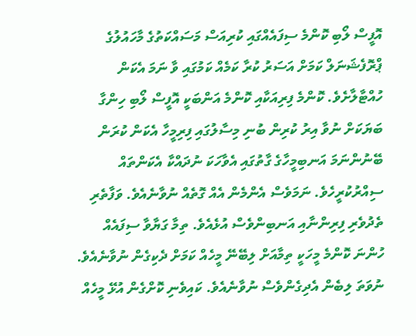އޮފީސް ލޯބި ކޮންމެ ސިފައެއްގައި ކުރިއަސް މަސައްކަތުގެ މާހައުލުގެ ޕްރޮފެޝަނަލް ކަމަށް އަސަރު ކުރާ ކަމެއް ކަމުގައި ވާ ނަމަ އެކަން ހުއްޓާލާށެވެ. ކޮންމެ ފިރިއަކާއި ކޮންމެ އަންބަކީ އޮފީސް ލޯބި ހިންގާ ބަޔަކަށް ނުވާ އިރު ކުރިން ބުނި މިސާލުގައި ފިރިމީހާ އެކަން ކުރަން ބޭނުންނަމަ އަނބިމީހާގެ ގާތުގައި އެވާހަކަ ނުދައްކާ އެކަންތައް ސިއްރުކުރީހެވެ. ނަމަވެސް އެންމެން އެއް ގޮތެއް ނުވާނެއެވެ. ވަފާތެރި ތެދުވެރި ފިރިންނާއި އަނބިންވެސް އުޅެއެވެ. ތިމާ ގަޔާވާ ސިފައެއް ހުންނަ ކޮންމެ މީހަކީ ތިމާއަށް ލިބޭނޭ މީހެއް ކަމަށް ދެކިގެން ނުވާނެއެވެ. ނުވަތަ ލިބެން އެދިގެންވެސް ނުވާނެއެވެ. ކައިވެނި ކޮށްގެން އުޅޭ މީހެއް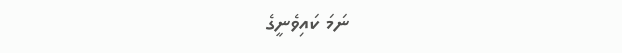ނަމަ ކައިވެނީގެ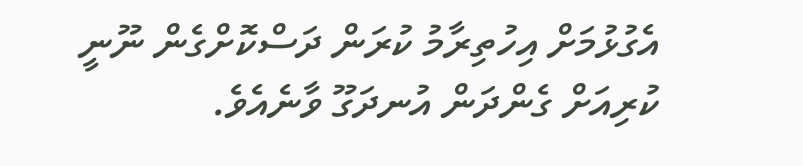އެގުޅުމަށް އިހުތިރާމު ކުރަން ދަސްކޮށްގެން ނޫނީ ކުރިއަށް ގެންދަން އުނދަގޫ ވާނެއެވެ.